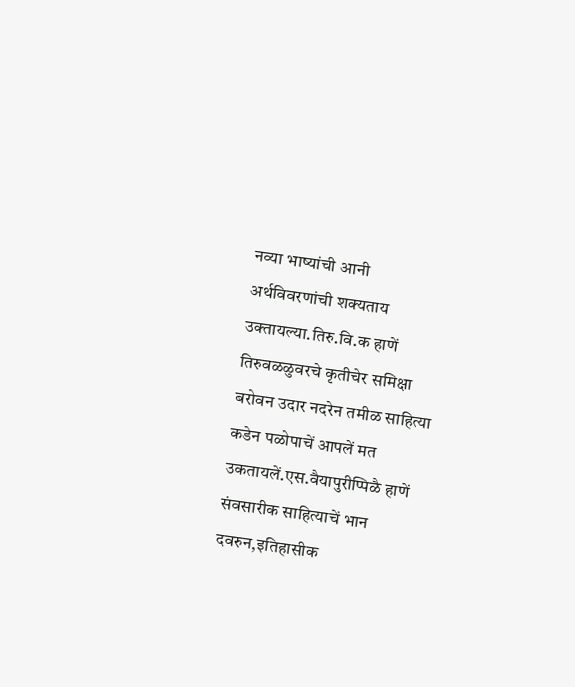नव्या भाष्यांची आनी अर्थविवरणांची शक्यताय उक्तायल्या.तिरु.वि.क हाणें तिरुवळळुवरचे कृतीचेर समिक्षा बरोवन उदार नदरेन तमीळ साहित्या कडेन पळोपाचें आपलें मत उकतायलें.एस.वैयापुरीप्पिळै हाणें संवसारीक साहित्याचें भान दवरुन,इतिहासीक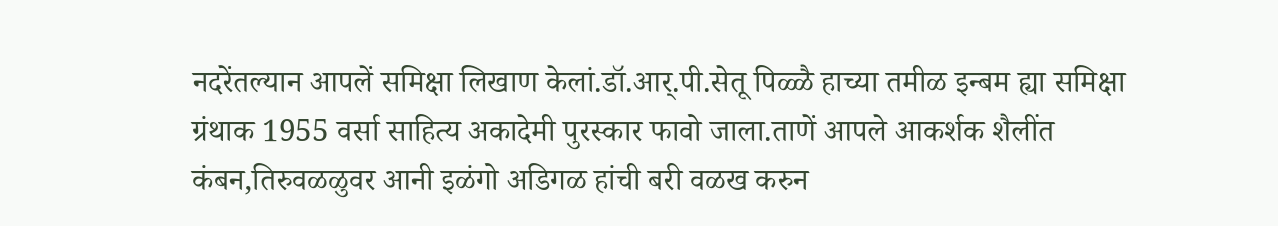नदरेंतल्यान आपलें समिक्षा लिखाण केलां.डॉ.आर्.पी.सेतू पिळ्ळै हाच्या तमीळ इन्बम ह्या समिक्षा ग्रंथाक 1955 वर्सा साहित्य अकादेमी पुरस्कार फावो जाला.ताणें आपले आकर्शक शैलींत कंबन,तिरुवळळुवर आनी इळंगो अडिगळ हांची बरी वळख करुन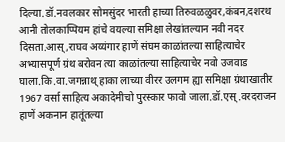दिल्या.डॉ.नवलकार सोमसुंदर भारती हाच्या तिरुवळळुवर,कंबन,दशरथ आनी तोलकाप्पियम हांचे वयल्या समिक्षा लेखांतल्यान नवी नदर दिसता.आस्,राघव अय्यंगार हाणें संघम काळांतल्या साहित्याचेर अभ्यासपूर्ण ग्रंथ बरोवन त्या काळांतल्या साहित्याचेर नवो उजवाड घाला.कि.वा.जगन्नाथ् हाका लाच्या वीरर उलगम ह्या समिक्षा ग्रंथाखातीर 1967 वर्सा साहित्य अकादेमीचो पुरस्कार फावो जाला.डॉ.एस्.वरदराजन हाणें अकनान हातूंतल्या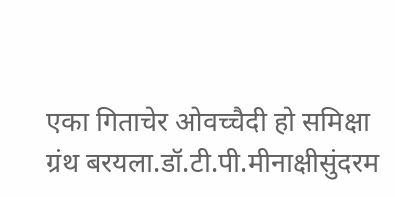एका गिताचेर ओवच्चैदी हो समिक्षा ग्रंथ बरयला.डॉ.टी.पी.मीनाक्षीसुंदरम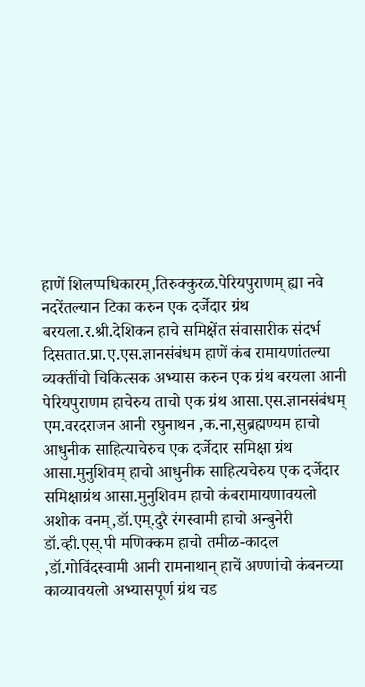हाणें शिलप्पधिकारम्,तिरुक्कुरळ.पेरियपुराणम् ह्या नवे नदरेंतल्यान टिका करुन एक दर्जेदार ग्रंथ बरयला.र.श्री.देशिकन हाचे समिक्षेंत संवासारीक संदर्भ दिसतात.प्रा.ए.एस.ज्ञानसंबंधम हाणें कंब रामायणांतल्या व्यक्तींचो चिकित्सक अभ्यास करुन एक ग्रंथ बरयला आनी पेरियपुराणम हाचेरुय ताचो एक ग्रंथ आसा.एस.ज्ञानसंबंधम् एम.वरदराजन आनी रघुनाथन ,क.ना,सुब्रह्मण्यम हाचो आधुनीक साहित्याचेरुच एक दर्जेदार समिक्षा ग्रंथ आसा.मुनुशिवम् हाचो आधुनीक साहित्यचेरुय एक दर्जेदार समिक्षाग्रंथ आसा.मुनुशिवम हाचो कंबरामायणावयलो अशोक वनम्,डॉ.एम्.दुरै रंगस्वामी हाचो अन्बुनेरी डॉ.व्ही.एस्.पी मणिक्कम हाचो तमीळ-कादल ,डॉ.गोविंदस्वामी आनी रामनाथान् हाचें अण्णांचो कंबनच्या काव्यावयलो अभ्यासपूर्ण ग्रंथ चड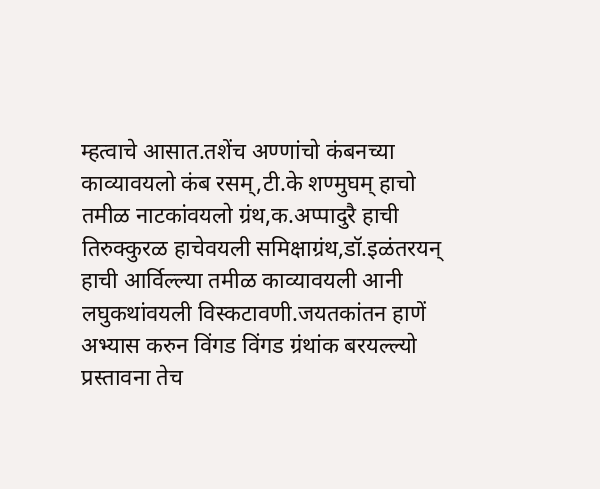म्हत्वाचे आसात.तशेंच अण्णांचो कंबनच्या काव्यावयलो कंब रसम्,टी.के शण्मुघम् हाचो तमीळ नाटकांवयलो ग्रंथ,क.अप्पादुरै हाची तिरुक्कुरळ हाचेवयली समिक्षाग्रंथ,डॉ.इळंतरयन् हाची आर्विल्ल्या तमीळ काव्यावयली आनी लघुकथांवयली विस्कटावणी.जयतकांतन हाणें अभ्यास करुन विंगड विंगड ग्रंथांक बरयल्ल्यो प्रस्तावना तेच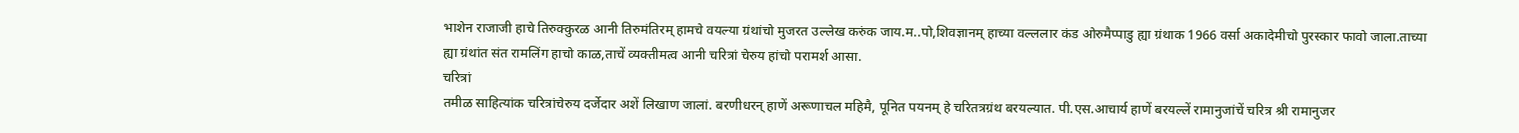भाशेन राजाजी हाचे तिरुक्कुरळ आनी तिरुमंतिरम् हामचे वयल्या ग्रंथांचो मुजरत उल्लेख करुंक जाय.म..पो,शिवज्ञानम् हाच्या वल्ललार कंड ओरुमैप्पाडु ह्या ग्रंथाक 1966 वर्सा अकादेमीचो पुरस्कार फावो जाला.ताच्या ह्या ग्रंथांत संत रामलिंग हाचो काळ,ताचें व्यक्तीमत्व आनी चरित्रां चेरुय हांचो परामर्श आसा.
चरित्रां
तमीळ साहित्यांक चरित्रांचेरुय दर्जेदार अशें लिखाण जालां. बरणीधरन् हाणें अरूणाचल महिमै, पूनित पयनम् हे चरितत्रग्रंथ बरयल्यात. पी.एस.आचार्य हाणें बरयल्लें रामानुजांचें चरित्र श्री रामानुजर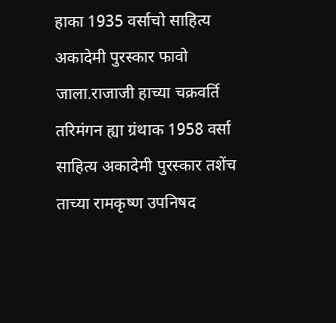हाका 1935 वर्साचो साहित्य अकादेमी पुरस्कार फावो जाला.राजाजी हाच्या चक्रवर्ति तरिमंगन ह्या ग्रंथाक 1958 वर्सा साहित्य अकादेमी पुरस्कार तशेंच ताच्या रामकृष्ण उपनिषद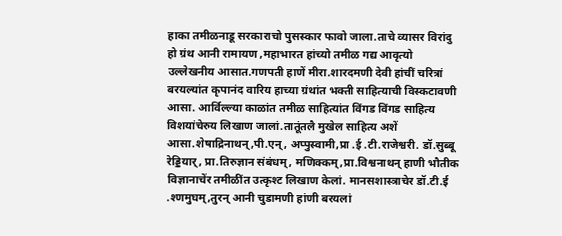हाका तमीळनाडू सरकाराचो पुसस्कार फावो जाला.ताचे व्यासर विरांदु हो ग्रंथ आनी रामायण ,महाभारत हांच्यो तमीळ गद्य आवृत्यो उल्लेखनीय आसात.गणपती हाणें मीरा.शारदमणी देवी हांचीं चरित्रां बरयल्यांत कृपानंद वारिय हाच्या ग्रंथांत भक्ती साहित्याची विस्कटावणी आसा. आर्विल्ल्या काळांत तमीळ साहित्यांत विंगड विंगड साहित्य विशयांचेरुय लिखाण जालां.तातूंतलै मुखेल साहित्य अशें आसा.शेषाद्रिनाथन्,पी.एन्, अप्पुस्वामी,प्रा .ई .टी.राजेश्वरी. डॉ.सुब्बू रेड्डियार्, प्रा.तिरुज्ञान संबंधम्, मणिक्कम्,प्रा.विश्वनाथन् हाणी भौतीक विज्ञानाचेंर तमीळींत उत्कृश्ट लिखाण केलां. मानसशास्त्राचेर डॉ.टी.ई .श्णमुघम्,तुरन् आनी चुडामणी हांणी बरयलां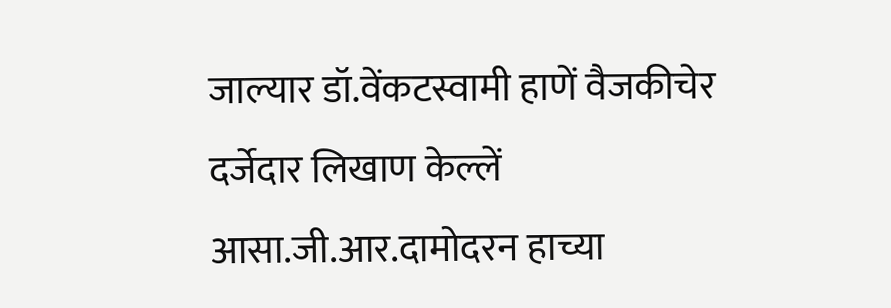जाल्यार डॉ.वेंकटस्वामी हाणें वैजकीचेर दर्जेदार लिखाण केल्लें आसा.जी.आर.दामोदरन हाच्या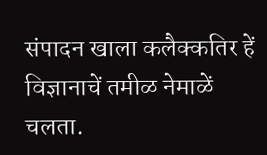संपादन खाला कलैक्कतिर हें विज्ञानाचें तमीळ नेमाळें चलता.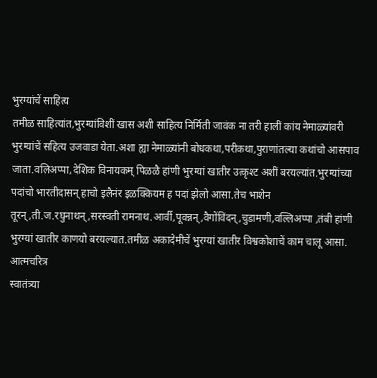भुरग्यांचें साहित्य
तमीळ साहित्यांत,भुरग्यांविशीं खास अशी साहित्य निर्मिती जावंक ना तरी हालीं कांय नेमाळ्यांवरी भुरग्यांचें सहित्य उजवाडा येता.अशा ह्या नेमाळ्यांनी बोधकथा,परीकथा,पुराणांतल्या कथांचो आसपाव जाता.वलिअप्पा,देशिक विनायकम् पिळळै हांणी भुरग्यां खातीर उत्कृश्ट अशीं बरयल्यांत.भुरग्यांच्या पदांचो भारतीदासन् हाचो इलैनंर इळक्कियम ह पदां झेलो आसा.तेच भाशेन तूरन्,ती.ज.रघुनाथन्,सरस्वती रामनाथ.आर्वी,पूवन्नन्,वैगोंविंदन्,चुडामणी,वल्लिअप्पा ,तंबी हांणी भुरग्यां खातीर काणयो बरयल्यात.तमीळ अकादेमीचें भुरग्यां खातीर विश्वकोशाचें काम चालू आसा.
आत्मचरित्र
स्वातंत्र्या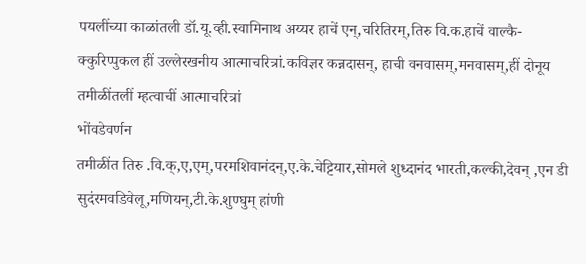पयलींच्या काळांतली डॉ.यू.व्ही.स्वामिनाथ अय्यर हाचें एन्,चरितिरम्,तिरु वि.क.हाचें वाल्कै-क्कुरिप्पुकल हीं उल्लेरखनीय आत्माचरित्रां.कविज्ञर कन्नदासन्, हाची वनवासम्,मनवासम्,हीं दोनूय तमीळींतलीं म्हत्वाचीं आत्माचरित्रां
भोंवडेवर्णन
तमीळींत तिरु .वि.क्,ए,एम्,परमशिवानंदन्,ए.के.चेट्टियार,सोमले शुध्दानंद भारती,कल्की,देवन् ,एन डी सुदंरमवडिवेलू,मणियन्,टी.के.शुण्घुम् हांणी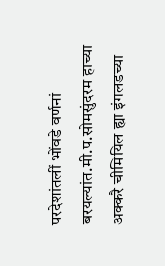परदेशांतलीं भोंवडे वर्णनां बरयल्यांत.मी.प.सोमसुंदरम हाच्या अक्करै चीमियिल ह्या इंगलडच्या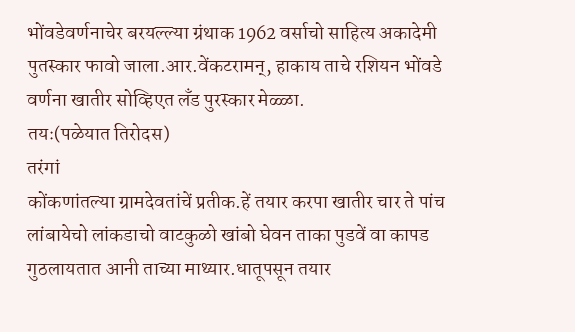भोंवडेवर्णनाचेर बरयल्ल्या ग्रंथाक 1962 वर्साचो साहित्य अकादेमी पुतस्कार फावो जाला.आर.वेंकटरामन्, हाकाय ताचे रशियन भोंवडे वर्णना खातीर सोव्हिएत लँड पुरस्कार मेळ्ळा.
तयः(पळेयात तिरोदस)
तरंगां
कोंकणांतल्या ग्रामदेवतांचें प्रतीक.हें तयार करपा खातीर चार ते पांच लांबायेचो लांकडाचो वाटकुळो खांबो घेवन ताका पुडवें वा कापड गुठलायतात आनी ताच्या माथ्यार.धातूपसून तयार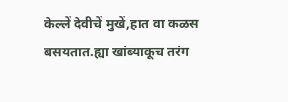केल्लें देवीचें मुखें,हात वा कळस बसयतात.ह्या खांब्याकूच तरंग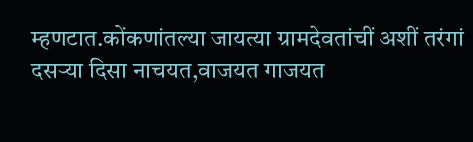म्हणटात.कोंकणांतल्या जायत्या ग्रामदेवतांचीं अशीं तरंगां दसऱ्या दिसा नाचयत,वाजयत गाजयत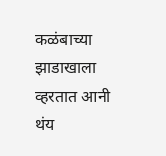कळंबाच्या झाडाखाला व्हरतात आनी थंय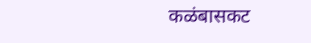कळंबासकट